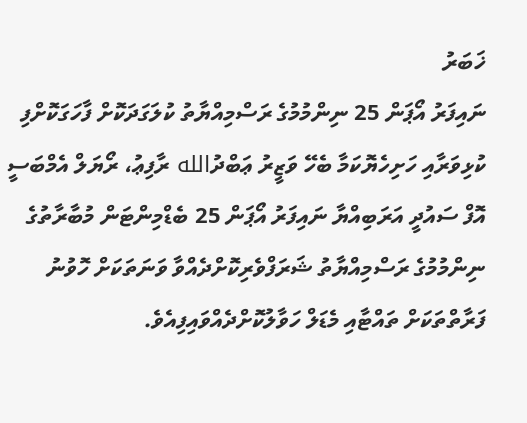ޚަބަރު
ނައިފަރު އޯޕަން 25 ނިންމުމުގެ ރަސްމިއްޔާތު ކުލަގަދަކޮށް ފާހަގަކޮށްފި
ކުޅިވަރާއި ހަށިހެޔޮކަމާ ބެހޭ ވަޒީރު ޢަބްދުالله ރާފިޢު، ރޯޔަލް އެމްބަސީ އޮފް ސައުދީ އަރަބިއްޔާ ނައިފަރު އޯޕަން 25 ބެޑްމިންޓަން މުބާރާތުގެ ނިންމުމުގެ ރަސްމިއްޔާތު ޝަރަފްވެރިކޮށްދެއްވާ ވަނަތަކަށް ހޮވުނު ފަރާތްތަކަށް ތައްޓާއި މެޑަލް ހަވާލުކޮށްދެއްވައިފިއެވެ.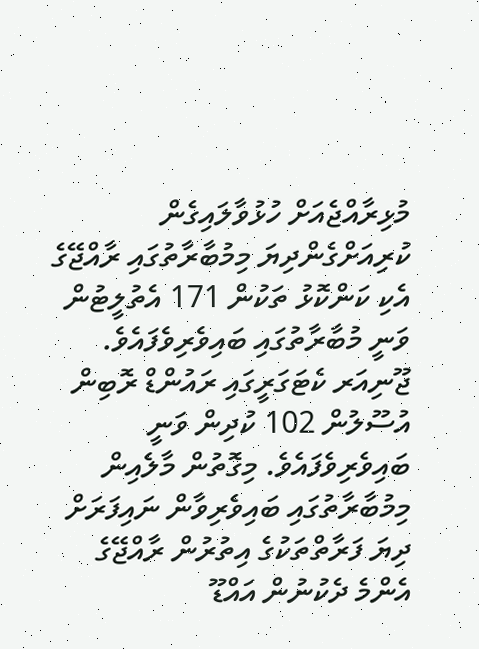މުޅިރާއްޖެއަށް ހުޅުވާލައިގެން ކުރިއަށްގެންދިޔަ މިމުބާރާތުގައި ރާއްޖޭގެ އެކި ކަންކޮޅު ތަކުން 171 އެތުލީޓުން ވަނީ މުބާރާތުގައި ބައިވެރިވެފައެވެ. ޖޫނިއަރ ކެޓަގަރީގައި ރައުންޑް ރޮބިން އުސޫލުން 102 ކުދިން ވަނީ ބައިވެރިވެފައެވެ. މިގޮތުން މާލެއިން މިމުބާރާތުގައި ބައިވެރިވާން ނައިފަރަށް ދިޔަ ފަރާތްތަކުގެ އިތުރުން ރާއްޖޭގެ އެންމެ ދެކުނުން އައްޑޫ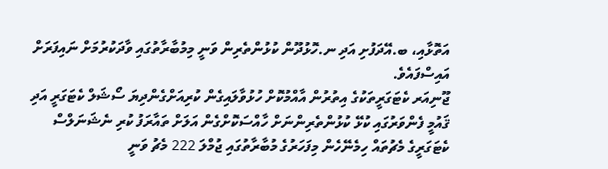އަތޮޅާއި، ބ.އޭދަފުށި އަދި ނ.ހޮޅުދޫން ކުޅުންތެރިން ވަނީ މިމުބާރާތުގައި ވާދަކުރުމަށް ނައިފަރަށް އައިސްފައެވެ.
ޖޫނިއަރ ކެޓަގަރީތަކުގެ އިތުރުން އާއްމުކޮށް ހުޅުވާލައިގެން ކުރިއަށްގެންދިޔަ ސޯޝަލް ކެޓަގަރީ އަދި ޤައުމީ ފެންވަރުގައި ކުޅޭ ކުޅުންތެރިންނަށް ހާއްސަކޮށްގެން އަލަށް ތައާރަފު ކުރި ނެޝަނަލްސް ކެޓަގަރީގެ މެޗުތައް ހިމެނޭހެން މިފަހަރުގެ މުބާރާތުގައި ޖުމްލަ 222 މެޗު ވަނީ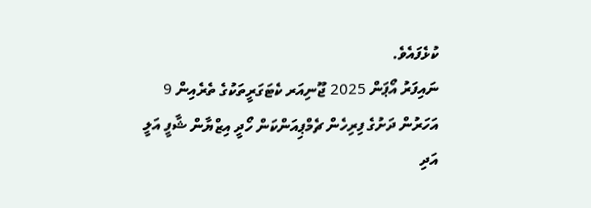ކުޅެފައެވެ.
ނައިފަރު އޯޕަން 2025 ޖޫނިއަރ ކެޓަގަރީތަކުގެ ތެރެއިން 9 އަހަރުން ދަށުގެ ފިރިހެން ޗެމްޕިއަންކަން ހޯދީ އިޒްޔާން ޝާފީ އަލީ އަދި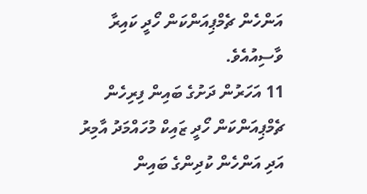އަންހެން ޗެމްޕިއަންކަން ހޯދީ ކައިރާ ވާސިއުއެވެ.
11 އަހަރުން ދަށުގެ ބައިން ފިރިހެން ޗެމްޕިއަންކަން ހޯދީ ޒައިކް މުހައްމަދު އާމިރު އަދި އަންހެން ކުދިންގެ ބައިން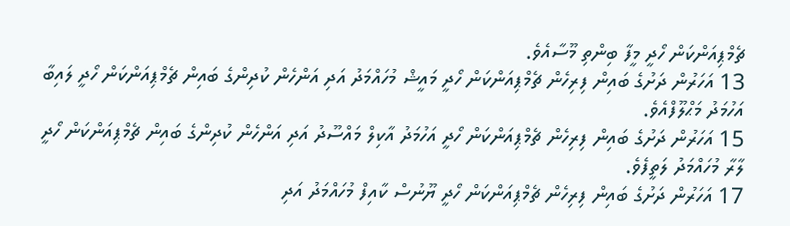ޗެމްޕިއަންކަން ހޯދީ މީފާ ބިންތި މޫސާއެވެ.
13 އަހަރުން ދަށުގެ ބައިން ފިރިހެން ޗެމްޕިއަންކަން ހޯދީ މައީޝް މުހައްމަދު އަދި އަންހެން ކުދިންގެ ބައިން ޗެމްޕިއަންކަން ހޯދީ ލައިބާ އަހުމަދު މަޙްލޫފްއެވެ.
15 އަހަރުން ދަށުގެ ބައިން ފިރިހެން ޗެމްޕިއަންކަން ހޯދީ އަހުމަދު އާކިލް މައްސޫދު އަދި އަންހެން ކުދިންގެ ބައިން ޗެމްޕިއަންކަން ހޯދީ ލާރާ މުހައްމަދު ލަތީފެވެ.
17 އަހަރުން ދަށުގެ ބައިން ފިރިހެން ޗެމްޕިއަންކަން ހޯދީ ޔޫނުސް ކާއިފް މުހައްމަދު އަދި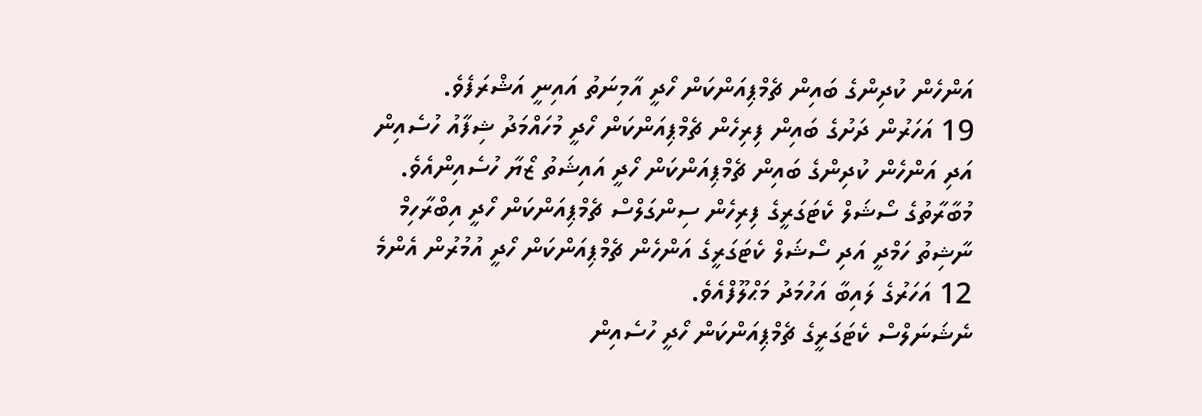އަންހެން ކުދިންގެ ބައިން ޗެމްޕިއަންކަން ހޯދީ އާމިނަތު އައިނީ އަޝްރަފެވެ.
19 އަހަރުން ދަށުގެ ބައިން ފިރިހެން ޗެމްޕިއަންކަން ހޯދީ މުހައްމަދު ޝިފާއު ހުސެއިން އަދި އަންހެން ކުދިންގެ ބައިން ޗެމްޕިއަންކަން ހޯދީ އައިޝަތު ޒޯޔާ ހުސެއިންއެވެ.
މުބާރާތުގެ ސޯޝަލް ކެޓަގަރީގެ ފިރިހެން ސިންގަލްސް ޗެމްޕިއަންކަން ހޯދީ އިބްރާހިމް ނާޝިތު ހަމްދީ އަދި ސޯޝަލް ކެޓަގަރީގެ އަންހެން ޗެމްޕިއަންކަން ހޯދީ އުމުރުން އެންމެ 12 އަހަރުގެ ލައިބާ އަހުމަދު މަޙްލޫފްއެވެ.
ނެޝަނަލްސް ކެޓަގަރީގެ ޗެމްޕިއަންކަން ހޯދީ ހުސެއިން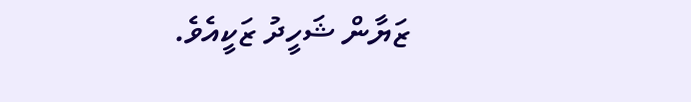ޒަޔާން ޝަހީދު ޒަކީއެވެ.